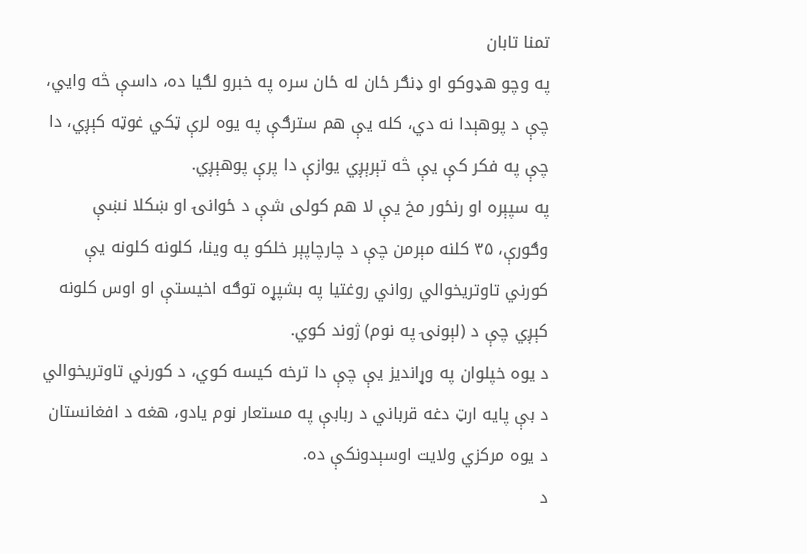تمنا تابان
په وچو هډوکو او ډنګر ځان له ځان سره په خبرو لګیا ده، داسې څه وايي، چې د پوهېدا نه دي، کله یې هم سترګې په یوه لرې ټکي غوټه کېږي، دا چې په فکر کې یې څه تېرېږي یوازې دا پرې پوهېږي.
په سپېره او رنځور مخ یې لا هم کولی شې د ځوانۍ او ښکلا نښې وګورې، ۳۵ کلنه مېرمن چې د چارچاپېر خلکو په وینا، کلونه کلونه یې کورني تاوتریخوالي رواني روغتیا په بشپړه توګه اخیستې او اوس کلونه کېږي چې د (لېونۍ په نوم) ژوند کوي.
د یوه خپلوان په وړاندیز یې چې دا ترخه کیسه کوي، د کورني تاوتریخوالي د بې پایه ارټ دغه قرباني د ربابې په مستعار نوم یادو، هغه د افغانستان د یوه مرکزي ولایت اوسېدونکې ده.
د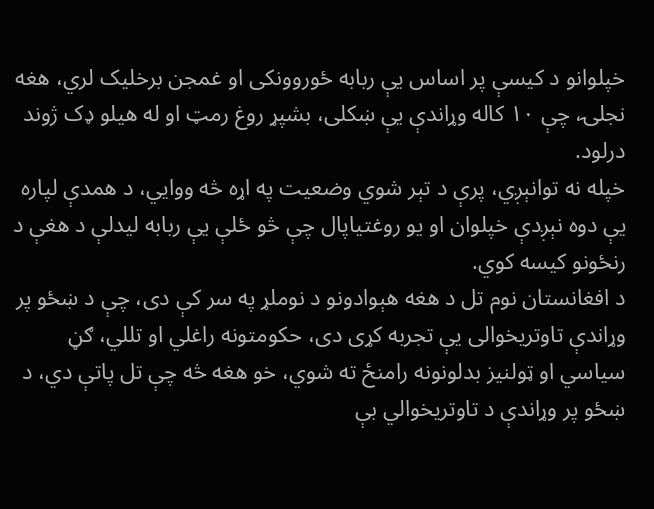خپلوانو د کیسې پر اساس یې ربابه ځوروونکی او غمجن برخلیک لري، هغه نجلۍ، چې ۱۰ کاله وړاندې یې ښکلی، بشپړ روغ رمټ او له هیلو ډک ژوند درلود.
خپله نه توانېږي، پرې د تېر شوي وضعیت په اړه څه ووايي، د همدې لپاره یې دوه نېږدې خپلوان او یو روغتیاپال چې څو ځلې یې ربابه لیدلې د هغې د رنځونو کیسه کوي.
د افغانستان نوم تل د هغه هېوادونو د نوملړ په سر کې دی، چې د ښځو پر وړاندې تاوتریخوالی یې تجربه کړی دی، حکومتونه راغلي او تللي، ګڼ سیاسي او ټولنیز بدلونونه رامنځ ته شوي، خو هغه څه چې تل پاتې دي، د ښځو پر وړاندې د تاوتریخوالي بې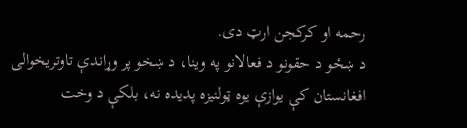رحمه او کرکجن ارټ دی.
د ښځو د حقونو د فعالانو په وینا، د ښخو پر وړاندې تاوتریخوالی افغانستان کې یوازې یوه ټولنیزه پدیده نه، بلکې د وخت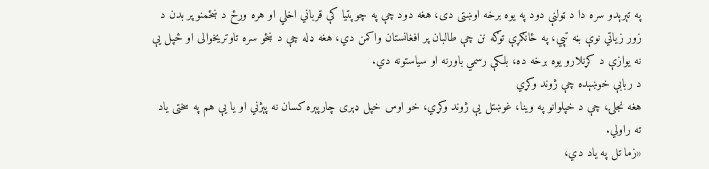په تېرېدو سره دا د ټولنې دود په یوه برخه اوښتی دی، هغه دود چې په چوپتیا کې قرباني اخلي او هره ورځ د ښځمنو پر بدن د زور زیاتي نوې بڼه تپي، په ځانګړې توګه نن چې طالبان پر افغانستان واکمن دي، هغه ډله چې د ښځو سره تاوتریخوالی او ځپل یې نه یوازې د کړنلارو یوه برخه ده، بلکې رسمي باورنه او سیاستونه دي.
د ربابې خوښېده چې ژوند وکړي
هغه نجلۍ، چې د خپلوانو په وینا، غوښتل یې ژوند وکړي، خو اوس خپل ډېری چارپېره کسان نه پېژني او یا یې هم په سختی یاد ته راولي.
«زما تل په یاد دي،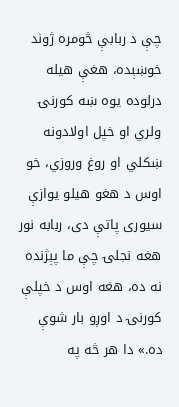چې د ربابې څومره ژوند خوښېده، هغې هیله درلوده یوه ښه کورنۍ ولري او خپل اولادونه ښکلي او روغ وروزي، خو اوس د هغو هیلو یوازې سیوری پاتې دی، ربابه نور هغه نجلۍ چې ما پېژنده نه ده، هغه اوس د خپلې کورنۍ د اوږو بار شوې ده.» دا هر څه په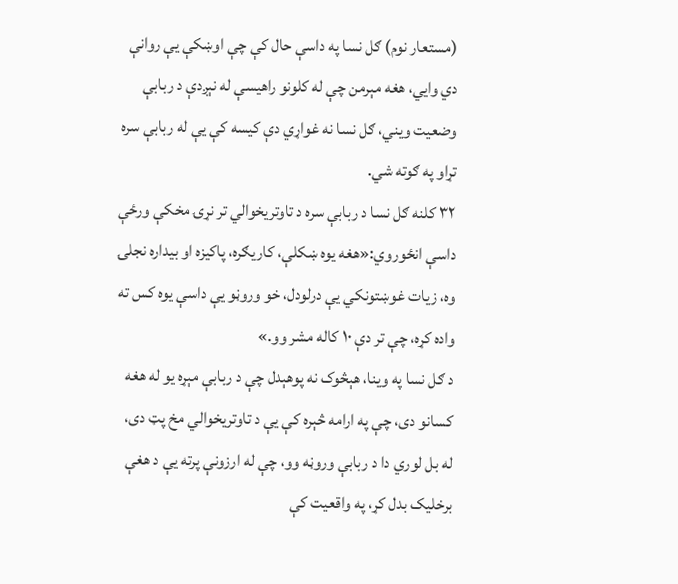(مستعار نوم) ګل نسا په داسې حال کې چې اوښکې یې روانې دي وايي، هغه مېرمن چې له کلونو راهیسې له نېږدې د ربابې وضعیت ویني، ګل نسا نه غواړي دې کیسه کې یې له ربابې سره تړاو په ګوته شي.
۳۲ کلنه ګل نسا د ربابې سره د تاوتریخوالي تر نړۍ مخکې ورځې داسې انځوروي:«هغه یوه ښکلې، کاریګره، پاکیزه او بیداره نجلۍ وه، زیات غوښتونکي یې درلودل، خو وروڼو یې داسې یوه کس ته واده کړه، چې تر دې ۱۰ کاله مشر وو.»
د ګل نسا په وینا، هېڅوک نه پوهېدل چې د ربابې مېړه یو له هغه کسانو دی، چې په ارامه څېره کې یې د تاوتریخوالي مخ پټ دی، له بل لوري دا د ربابې وروڼه وو، چې له ارزونې پرته یې د هغې برخلیک بدل کړ، په واقعیت کې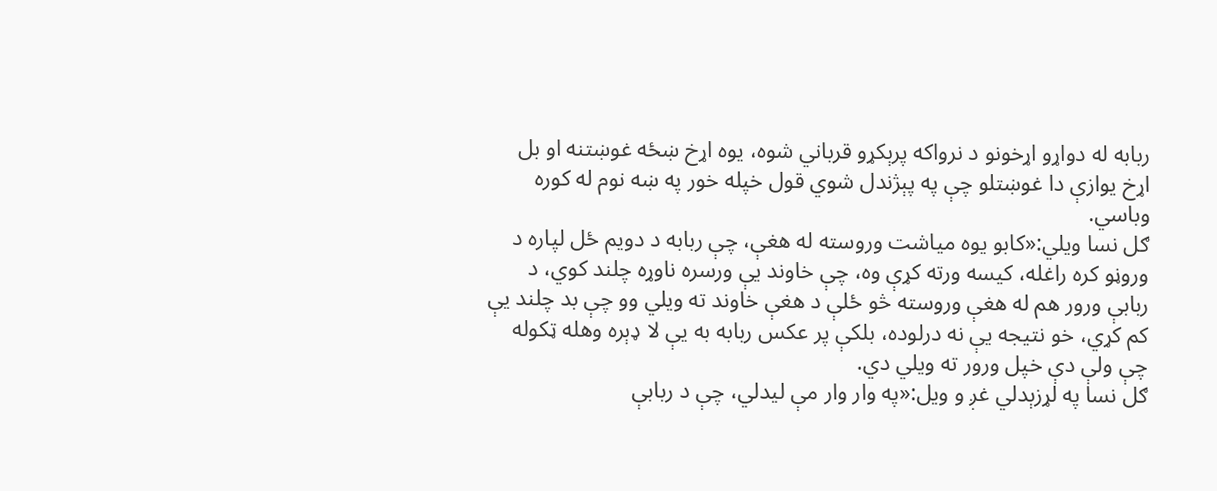ربابه له دواړو اړخونو د نرواکه پرېکړو قرباني شوه، یوه اړخ ښځه غوښتنه او بل اړخ یوازې دا غوښتلو چې په پېژندل شوي قول خپله خور په ښه نوم له کوره وباسي.
ګل نسا ویلي:«کابو یوه میاشت وروسته له هغې، چې ربابه د دویم ځل لپاره د وروڼو کره راغله، کیسه ورته کړې وه، چې خاوند یې ورسره ناوړه چلند کوي، د ربابې ورور هم له هغې وروسته څو ځلې د هغې خاوند ته ویلي وو چې بد چلند یې کم کړي، خو نتیجه یې نه درلوده، بلکې پر عکس ربابه به یې لا ډېره وهله ټکوله چې ولې دې خپل ورور ته ویلي دي.
ګل نسا په لړزېدلي غږ و ویل:«په وار وار مې لیدلي، چې د ربابې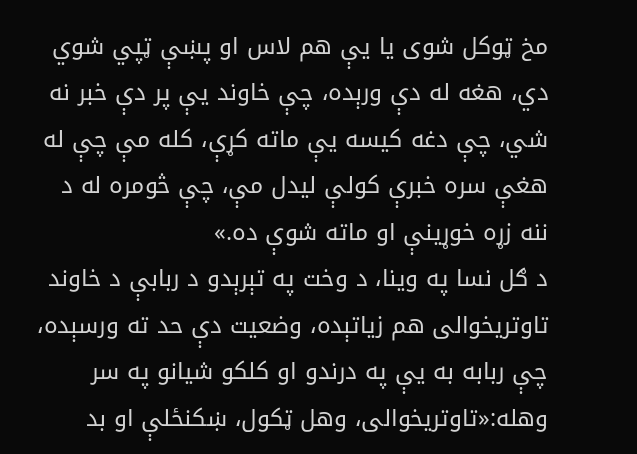مخ ټوکل شوی یا یې هم لاس او پښې ټپي شوي دي، هغه له دې ورېده، چې خاوند یې پر دې خبر نه شي، چې دغه کیسه یې ماته کړې، کله مې چې له هغې سره خبرې کولې لیدل مې، چې څومره له د ننه زړه خوړینې او ماته شوې ده.»
د ګل نسا په وینا، د وخت په تېرېدو د ربابې د خاوند تاوتریخوالی هم زیاتېده، وضعیت دې حد ته ورسېده، چې ربابه به یې په درندو او کلکو شیانو په سر وهله:«تاوتریخوالی، وهل ټکول، ښکنځلې او بد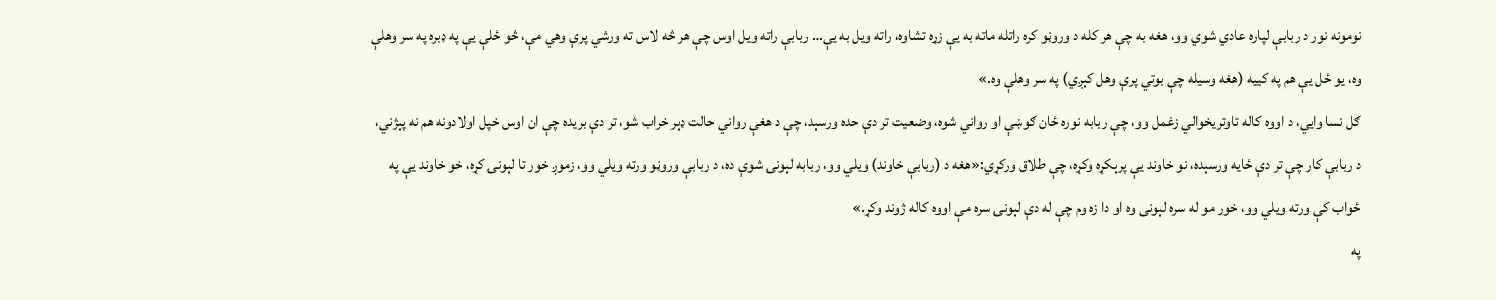نومونه نور د ربابې لپاره عادي شوي وو، هغه به چې هر کله د وروڼو کره راتله ماته به یې زړه تشاوه، راته ویل به یې… ربابې راته ویل اوس چې هر څه لاس ته ورشي پرې وهي مې، څو ځلې یې په ډبره په سر وهلې وه، یو ځل یې هم په کییه (هغه وسیله چې بوتي پرې وهل کېږي) په سر وهلې وه.»
ګل نسا وايي، د اووه کاله تاوتریخوالي زغمل وو، چې ربابه نوره ځان ګوښې او رواني شوه، وضعیت تر دې حده ورسېد، چې د هغې رواني حالت ډېر خراب شو، تر دې بریده چې ان اوس خپل اولادونه هم نه پېژني، د ربابې کار چې تر دې ځایه ورسېده، نو خاوند یې پرېکړه وکړه، چې طلاق ورکړي:«هغه د (ربابې خاوند) ویلي وو، ربابه لېونۍ شوې ده، د ربابې وروڼو ورته ویلي وو، زموږ خور تا لېونۍ کړه، خو خاوند یې په ځواب کې ورته ویلي وو، خور مو له سره لېونی وه او دا زه وم چې له دې لېونۍ سره مې اووه کاله ژوند وکړ.»
په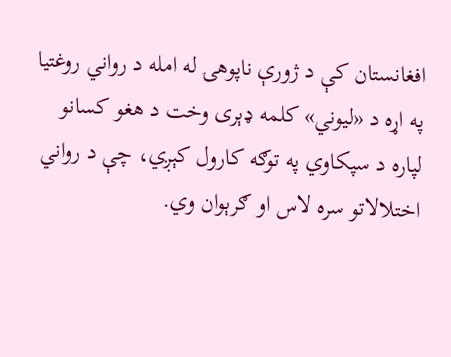افغانستان کې د ژورې ناپوهۍ له امله د رواني روغتیا په اړه د «لیوني» کلمه ډېری وخت د هغو کسانو لپاره د سپکاوي په توګه کارول کېږي، چې د رواني اختلالاتو سره لاس او ګرېوان وي.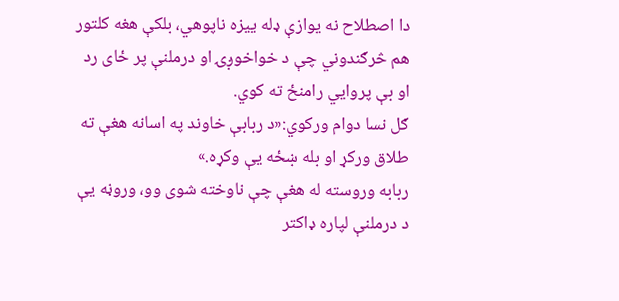دا اصطلاح نه یوازې ډله ییزه ناپوهي، بلکې هغه کلتور هم څرګندوني چې د خواخوږۍ او درملنې پر ځای رد او بې پروايي رامنځ ته کوي.
ګل نسا دوام ورکوي:«د ربابې خاوند په اسانه هغې ته طلاق ورکړ او بله ښځه یې وکړه.»
ربابه وروسته له هغې چې ناوخته شوی وو، وروڼه یې د درملنې لپاره ډاکتر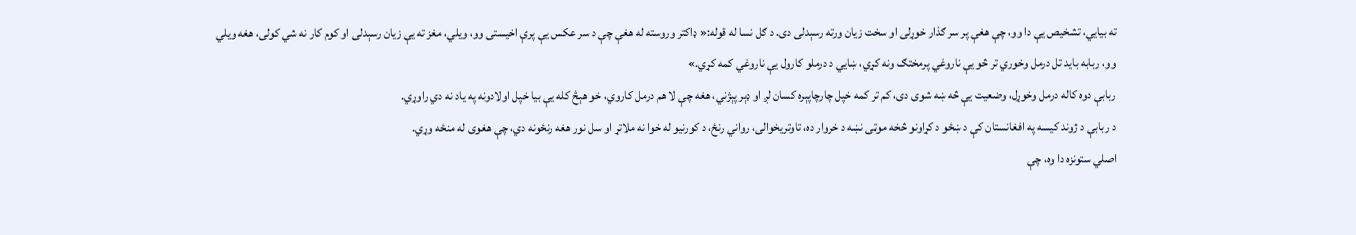ته بیايي، تشخیص یې دا وو، چې هغې پر سر ګذار خوړلی او سخت زیان ورته رسېدلی دی. د ګل نسا له قوله:« ډاکتر وروسته له هغې چې د سر عکس یې پرې اخیستی وو، ویلي، مغز ته یې زیان رسېدلی او کوم کار نه شي کولی، هغه ویلي وو، ربابه باید تل درمل وخوري تر څو یې ناروغي پرمختګ ونه کړي، ښايي د درملو کارول یې ناروغي کمه کړي.»
ربابې دوه کاله درمل وخوړل، وضعیت یې څه ښه شوی دی، کم تر کمه خپل چارچاپېره کسان لږ او ډېر پېژني، هغه چې لا هم درمل کاروي، خو هېڅ کله یې بیا خپل اولادونه په یاد نه دي راوړي.
د ربابې د ژوند کیسه په افغانستان کې د ښځو د کړاونو څخه موټی نښه د خروار ده، تاوتریخوالی، رواني رنځ، د کورنیو له خوا نه ملاتړ او سل نور هغه رنځونه دي، چې هغوی له منځه وړي.
اصلي ستونزه دا وه، چې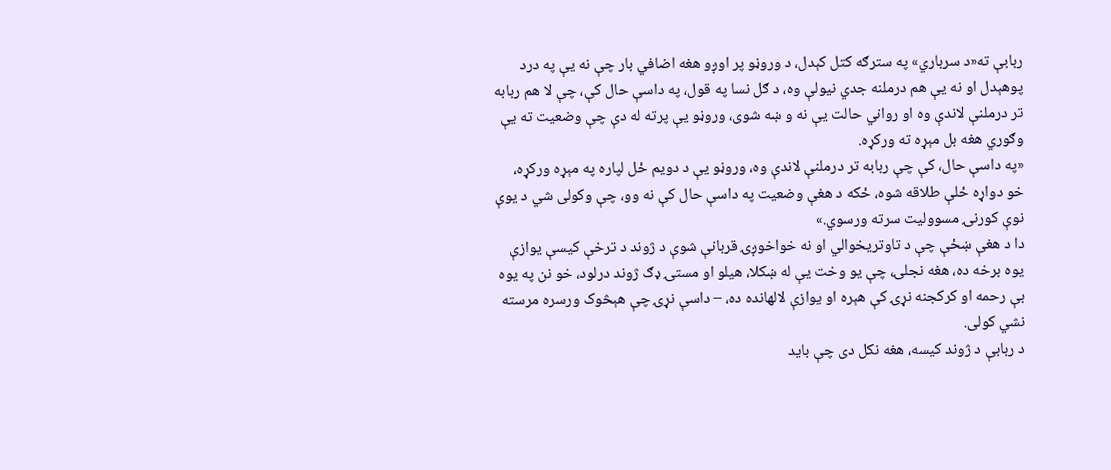ربابې ته«د سرباري» په سترګه کتل کېدل، د وروڼو پر اوږو هغه اضافي بار چې نه یې په درد پوهېدل او نه یې هم درملنه جدي نیولې وه، د ګل نسا په قول، په داسې حال کې، چې لا هم ربابه تر درملنې لاندې وه او رواني حالت یې نه و ښه شوی، وروڼو یې پرته له دې چې وضعیت ته یې وګوري هغه بل مېړه ته ورکړه.
«په داسې حال، کې چې ربابه تر درملنې لاندې وه، وروڼو یې د دویم ځل لپاره په مېړه ورکړه، خو دواړه ځلې طلاقه شوه، ځکه د هغې وضعیت په داسې حال کې نه وو، چې وکولی شي د یوې نوې کورنۍ مسوولیت سرته ورسوي.»
دا د هغې ښځې چې د تاوتریخوالي او نه خواخوږۍ قربانې شوې د ژوند د ترخې کیسې یوازې یوه برخه ده، هغه نجلۍ، چې یو وخت یې له ښکلا، هیلو او مستۍ ډګ ژوند درلود، خو نن په یوه بې رحمه او کرکجنه نړۍ کې هېره او یوازې لالهانده ده، – داسې نړۍ چې هېڅوک ورسره مرسته نشي کولی.
د ربابې د ژوند کیسه، هغه نکل دی چې باید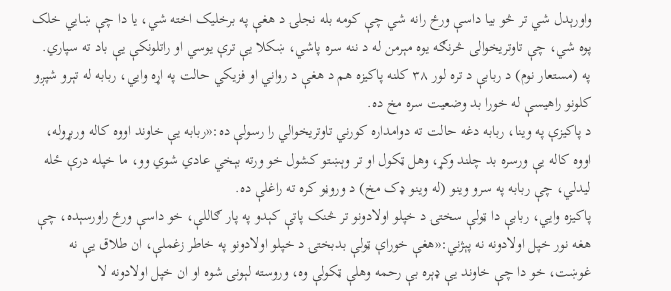واورېدل شي تر څو بیا داسې ورځ رانه شي چې کومه بله نجلۍ د هغې په برخلیک اخته شي، یا دا چې ښايي خلک پوه شي، چې تاوتریخوالی څرنګه یوه مېرمن له د ننه سره پاشي، ښکلا یې ترې یوسي او راتلونکې یې باد ته سپاري.
په (مستعار نوم) د ربابې د تره لور ۳۸ کلنه پاکیزه هم د هغې د رواني او فزیکي حالت په اړه وايي، ربابه له تېرو شپږو کلونو راهیسې له خورا بد وضعیت سره مخ ده.
د پاکیزې په وینا، ربابه دغه حالت ته دوامداره کورني تاوتریخوالي را رسولې ده:«ربابه یې خاوند اووه کاله وربړوله، اووه کاله یې ورسره بد چلند وکړ، وهل ټکول او تر وېښتو کشول خو ورته بېخي عادي شوي وو، ما خپله درې ځله لیدلي، چې ربابه په سرو وینو (له وینو ډک مخ) د وروڼو کره ته راغلې ده.
پاکیزه وايي، ربابې دا ټولې سختۍ د خپلو اولادونو تر څنک پاتې کېدو په پار ګاللې، خو داسې ورځ راورسېده، چې هغه نور خپل اولادونه نه پېژني:«هغې خوراې ټولې بدبختۍ د خپلو اولادونو په خاطر زغملې، ان طلاق یې نه غوښت، خو دا چې خاوند یې ډېره بې رحمه وهلې ټکولې وه، وروسته لېونی شوه او ان خپل اولادونه لا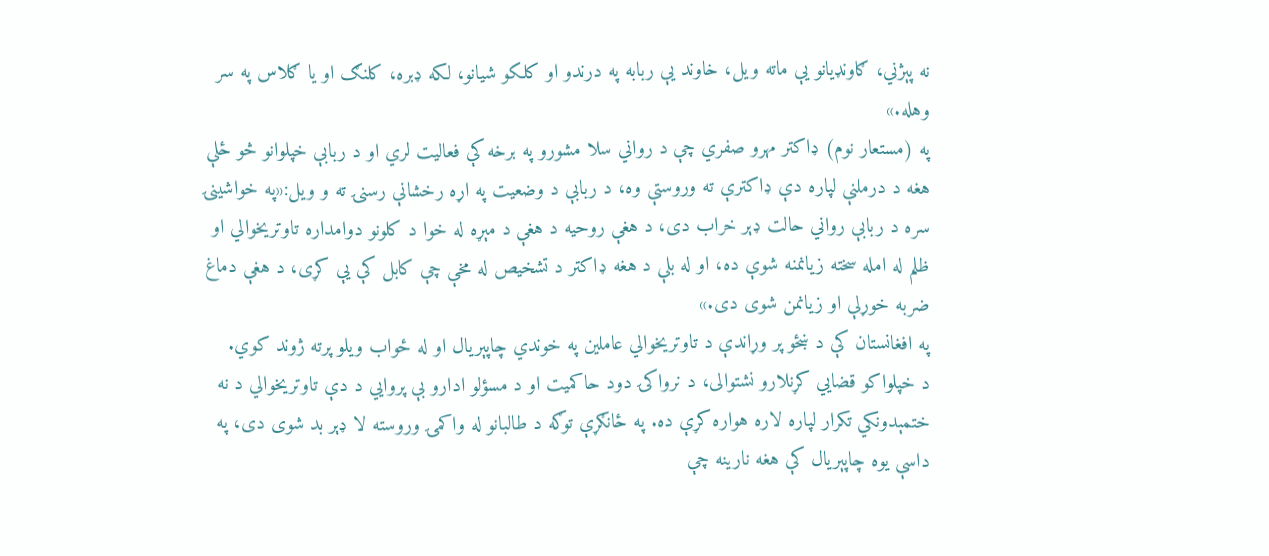نه پېژني، ګاونډیانو یې ماته ویل، خاوند یې ربابه په درندو او کلکو شیانو، لکه ډبره، کلنګ او یا ګلاس په سر وهله.»
په (مستعار نوم) ډاکتر مهرو صفري چې د رواني سلا مشورو په برخه کې فعالیت لري او د ربابې خپلوانو څو ځلې هغه د درملنې لپاره دې ډاکترې ته وروستې وه، د ربابې د وضعیت په اړه رخشانې رسنۍ ته و ویل:«په خواشینۍ سره د ربابې رواني حالت ډېر خراب دی، د هغې روحیه د هغې د مېړه له خوا د کلونو دوامداره تاوتریخوالي او ظلم له امله سخته زیانمنه شوې ده، او له بلې د هغه ډاکتر د تشخیص له مخې چې کابل کې یې کړی، د هغې دماغ ضربه خوړلې او زیانمن شوی دی.»
په افغانستان کې د ښځو پر وړاندې د تاوتریخوالي عاملین په خوندي چاپېریال او له ځواب ویلو پرته ژوند کوي.
د خپلواکو قضايي کړنلارو نشتوالی، د نرواکۍ دود حاکمیت او د مسؤلو ادارو بې پروايي د دې تاوتریخوالي د نه ختمېدونکي تکرار لپاره لاره هواره کړې ده. په ځانګړې توګه د طالبانو له واکمۍ وروسته لا ډېر بد شوی دی، په داسې یوه چاپېریال کې هغه نارینه چې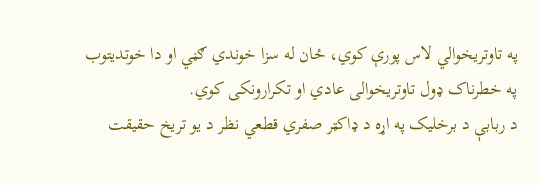په تاوتریخوالي لاس پورې کوي، ځان له سزا خوندي ګڼي او دا خوتدیتوب په خطرناک ډول تاوتریخوالی عادي او تکرارونکی کوي.
د ربابې د برخلیک په اړه د ډاکټر صفري قطعي نظر د یو تریخ حقیقت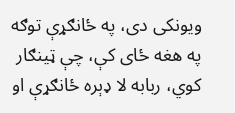ویونکی دی، په ځانګړې توګه په هغه ځای کې، چې ټینګار کوي، ربابه لا ډېره ځانګړې او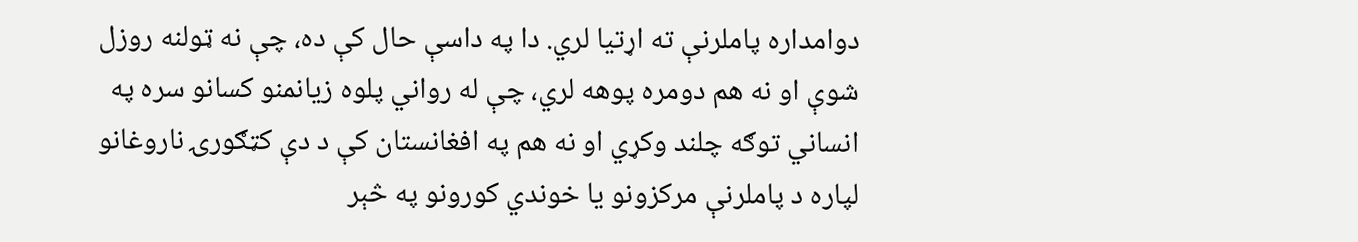دوامداره پاملرنې ته اړتیا لري. دا په داسې حال کې ده، چې نه ټولنه روزل شوې او نه هم دومره پوهه لري، چې له رواني پلوه زیانمنو کسانو سره په انساني توګه چلند وکړي او نه هم په افغانستان کې د دې کټګورۍ ناروغانو لپاره د پاملرنې مرکزونو یا خوندي کورونو په څېر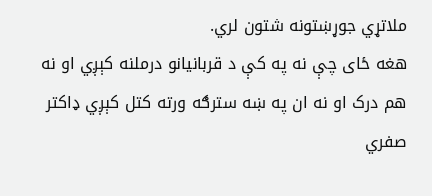ملاتړي جوړښتونه شتون لري.
هغه ځای چې نه په کې د قربانیانو درملنه کېږي او نه هم درک او نه ان په ښه سترګه ورته کتل کېږي ډاکتر صفري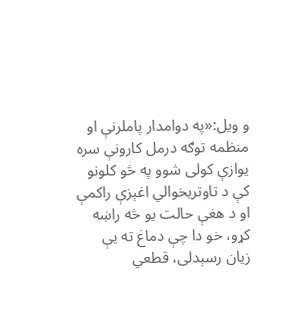و ویل:«په دوامدار پاملرنې او منظمه توګه درمل کارونې سره یوازې کولی شوو په څو کلونو کې د تاوتریخوالي اغېزې راکمې او د هغې حالت یو څه راښه کړو، خو دا چې دماغ ته یې زیان رسېدلی، قطعي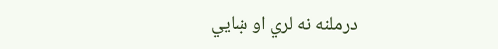درملنه نه لري او ښايي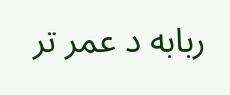ربابه د عمر تر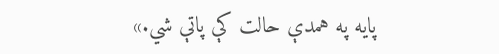پایه په همدې حالت کې پاتې شي.»